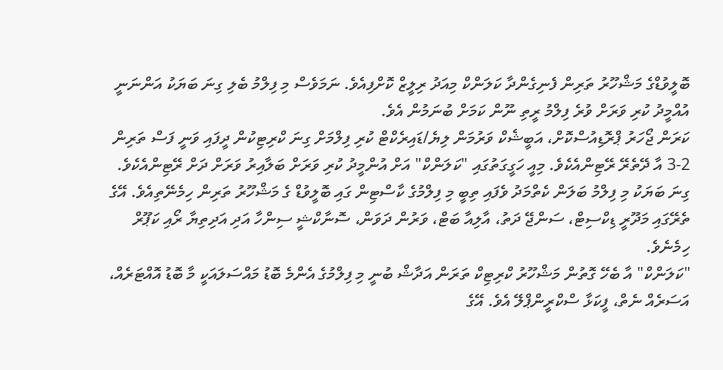ބޮލީވުޑްގެ މަޝްހޫރު ތަރިން ފެނިގެންދާ ކަލަންކް މިއަދު ރިލީޒް ކޮށްފިއެވެ. ނަމަވެސް މި ފިލްމު ބެލި ގިނަ ބަޔަކު އަންނަނީ އުއްމީދު ކުރި ވަރަށް ވުރެ ފިލްމު ރީތި ނޫން ކަމަށް ބުނަމުން އެވެ.
ކަރަން ޖޯހަރު ޕްރޮޑިއުސްކޮށް، އަބީޝެކް ވަރުމަން ލިޔެ/ޑައިރެކްޓް ކުރި ފިލްމަށް ގިނަ ކްރިޓިކުން ދީފައި ވަނީ ފަސް ތަރިން 2-3 އާ ދޭތެރޭ ރޭޓިންއެކެވެ. މިއީ ހަގީގަތުގައި "ކަލަންކް" އަށް އުންމީދު ކުރި ވަރަށް ބަލާއިރު ވަރަށް ދަށް ރޭޓިންއެކެވެ.
ގިނަ ބަޔަކު މި ފިލްމު ބަލަން ކެތްމަދު ވެފައި ތިބީ މި ފިލްމުގެ ކާސްޓިން ގައި ބޮލީވުޑް ގެ މަޝްހޫރު ތަރިން ހިމެނޭތިއެވެ. އޭގެ ތެރޭގައި މަދޫރީ ޑިކްސިޓް، ސަންޖޭ ދަތު، އާލިއާ ބަޓް، ވަރުން ދަވަން، ސޮނާކްޝީ ސިންހާ އަދި އަދިތިޔާ ރޯއި ކަޕޫރް ހިމެނެވެ.
"ކަލަންކް" އާ ބެހޭ ގޮތުން މަޝްހޫރު ކްރިޓިކް ތަރަން އަދާޝް ބުނީ މި ފިލްމުގެ އެންމެ ބޮޑު މައްސަލައަކީ މާ ބޮޑު އޮއްޓަރެއް، އަސަރެއް ނެތް، ފީކަޅާ ސްކްރީންޕްލޭ އެވެ. އޭގެ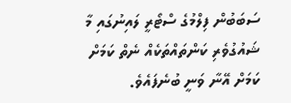ސަބަބުން ފިލްމުގެ ސްޓޯރީ ލައިނުގައި މާ ޝައުގުވެރި ކަންތައްތަކެއް ނެތް ކަމަށް ކަމަށް އޭނާ ވަނީ ބުނެފައެވެ.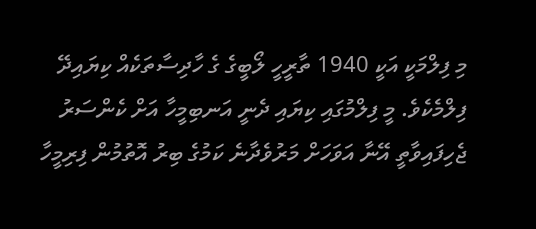މި ފިލްމަކީ އަކީ 1940 ތާރީހީ ލޯބީގެ ގެ ހާދިސާތަކެއް ކިޔައިދޭ ފިލްމެކެވެ. މީ ފިލްމުގައި ކިޔައި ދެނީ އަނބިމީހާ އަށް ކެންސަރު ޖެހިފައިވާތީ އޭނާ އަވަހަށް މަރުވެދާނެ ކަމުގެ ބިރު އޮތުމުން ފިރިމީހާ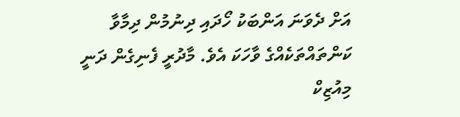އަށް ދެވަނަ އަންބަކު ހޯދައި ދިނުމުން ދިމާވާ ކަންތައްތަކެއްގެ ވާހަކަ އެވެ. މާދުރީ ފެނިގެން ދަނީ މިއުޒިކް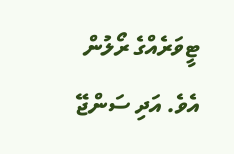ޓީވަރެއްގެ ރޯލުން އެވެ. އަދި ސަންޖޭ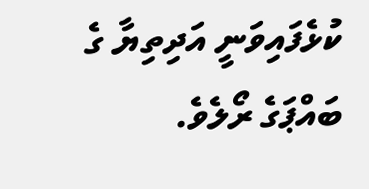ކުޅެފައިވަނީ އަދިތިޔާ ގެ ބައްޕަގެ ރޯލެވެ.